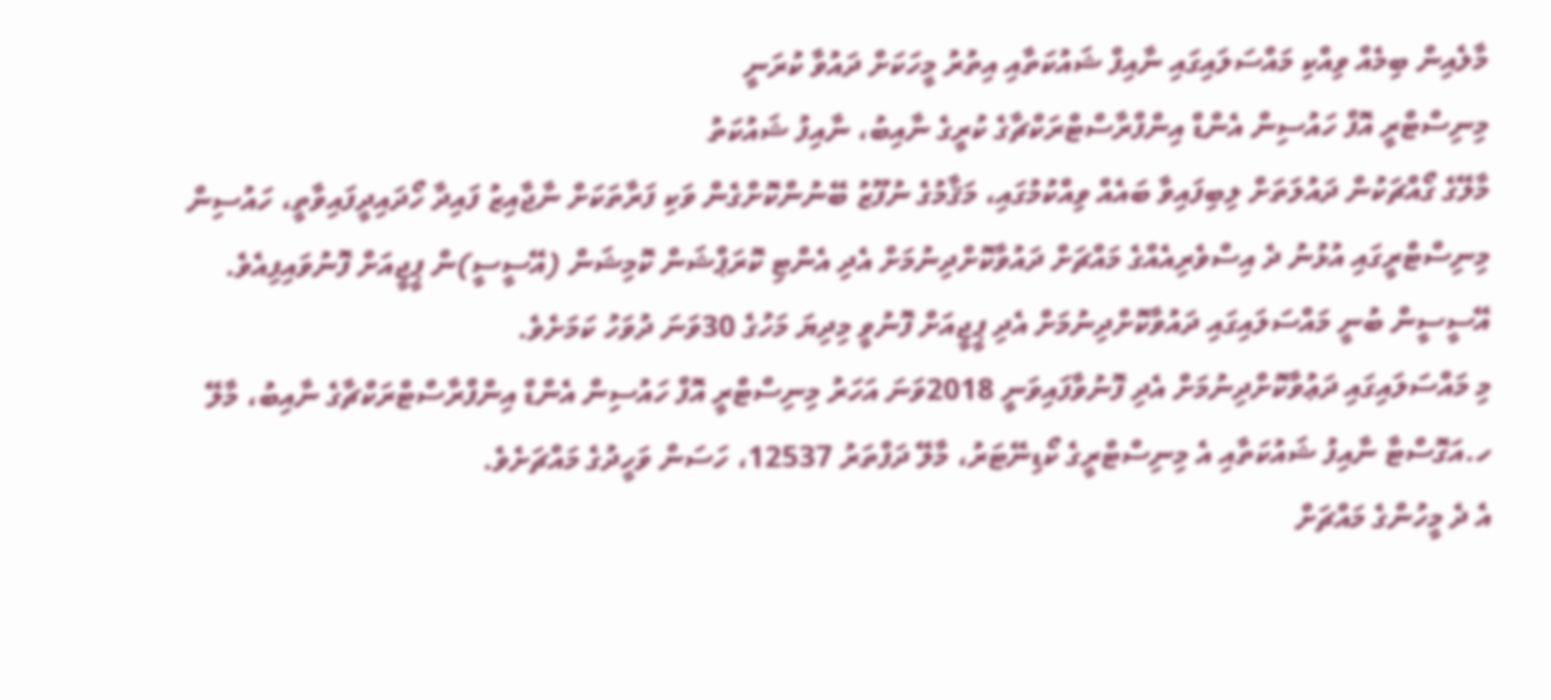މާލެއިން ބިމެއް ވިއްކި މައްސަލައިގައި ނާއިފް ޝައުކަތާއި އިތުރު މީހަކަށް ދައުވާ ކުރަނީ
މިނިސްޓްރީ އޮފް ހައުސިން އެންޑް އިންފްރާސްޓްރަކްޗާގެ ކުރީގެ ނާއިބު، ނާއިފު ޝައުކަތު
މާލޭގެ ގޯއްޗަކުން ދައުލަތަށް ލިބިފައިވާ ބައެއް ވިއްކުމުގައި، މަޤާމުގެ ނުފޫޒު ބޭނުންކޮށްގެން ވަކި ފަރާތަކަށް ނާޖާއިޒު ފައިދާ ހޯދައިދީފައިވާތީ، ހައުސިން މިނިސްޓްރީގައި އުޅުނު ދެ އިސްވެރިއެއްގެ މައްޗަށް ދައުވާކޮށްދިނުމަށް އެދި އެންޓި ކޮރަޕްޝަން ކޮމިޝަން (އޭސީސީ)ން ޕީޖީއަށް ފޮނުވައިފިއެވެ.
އޭސީސީން ބުނީ މައްސަލައިގައި ދައުވާކޮށްދިނުމަށް އެދި ޕީޖީއަށް ފޮނުވީ މިދިޔަ މަހުގެ 30ވަނަ ދުވަހު ކަމަށެވެ.
މި މައްސަލައިގައި ދަޢުވާކޮށްދިނުމަށް އެދި ފޮނުވާފައިވަނީ 2018ވަނަ އަހަރު މިނިސްޓްރީ އޮފް ހައުސިން އެންޑް އިންފްރާސްޓްރަކްޗާގެ ނާއިބު، މާލޭ ހ.އަގޮސްޓާ ނާއިފު ޝައުކަތާއި އެ މިނިސްޓްރީގެ ކޯޑިނޭޓަރު، މާލޭ ދަފްތަރު 12537، ހަސަން ވަހީދުގެ މައްޗަށެވެ.
އެ ދެ މީހުންގެ މައްޗަށް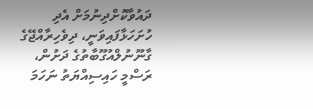ދައުވާކޮށްދިނުމަށް އެދި ހުށަހަޅާފައިވަނީ، ދިވެހިރާއްޖޭގެ ގާނޫނުލްއުގޫބާތުގެ ދަށުން، ރަސްމީ ހައިސިއްޔަތު ނަހަމަ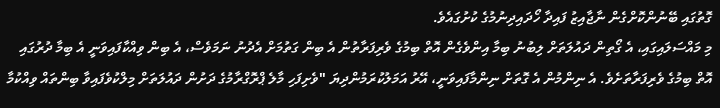ގޮތުގައި ބޭނުންކޮށްގެން ނާޖާއިޒު ފައިދާ ހޯދައިދިނުމުގެ ކުށުގައެވެ.
މި މައްސަލައިގައި، އެ ގޯތިން ދައުލަތަށް ލިބުނު ބިމާ އިންވެގެން އޮތް ބިމުގެ ވެރިފަރާތުން އެ ބިން ގަތުމަށް އެދުނު ނަމަވެސް، އެ ބިން ވިއްކާފައިވަނީ އެ ބިމާ ދުރުގައި އޮތް ބިމުގެ ވެރިފަރާތަށެވެ. އެ ނިންމުން އެ ގޮތަށް ނިންމާފައިވަނީ، އޭރު އަމަލުކުރަމުންދިޔަ "ވެށިފަހި މާލެ ޕްރޮގްރާމުގެ ދަށުން ދައުލަތަށް މިލްކުވެފައިވާ ބިންތައް ވިއްކުމާ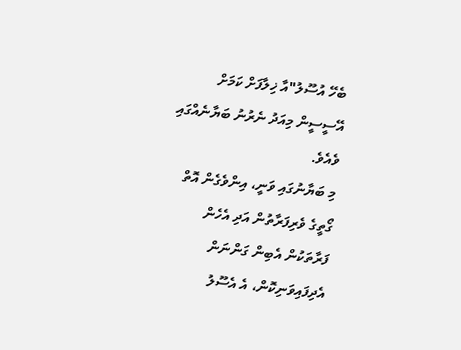ބެހޭ އުސޫލު"އާ ޚިލާފަށް ކަމަށް އޭސީސީން މިއަދު ނެރުނު ބަޔާނެއްގައި ވެއެވެ.
މި ބަޔާނުގައި ވަނީ، އިންވެގެން އޮތް ގޯތީގެ ވެރިފަރާތުން އަދި އެހެން ފަރާތަކުން އެބިން ގަންނަން އެދިފައިވަނިކޮން، އެ އެސޫލު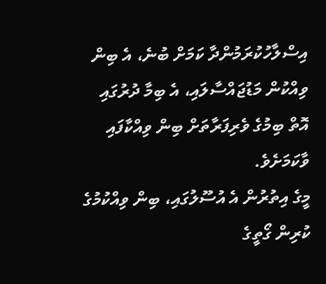އިސްލާހުކުރަމުންދާ ކަމަށް ބުނެ، އެ ބިން ވިއްކުން މަޑުޖައްސާލައި، އެ ބިމާ ދުރުގައި އޮތް ބިމުގެ ވެރިފަރާތަށް ބިން ވިއްކާފައި ވާކަމަށެވެ.
މީގެ އިތުރުން އެ އުސޫލުގައި، ބިން ވިއްކުމުގެ ކުރިން ގޯތީގެ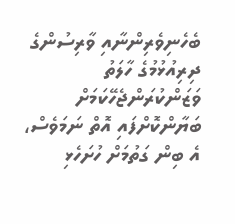ބެހެނިވެރިންނާއި ވާރިސުންގެ ދިރިއުޅުމުގެ ހާލަތު ވަޒަންކުރަންޖެހޭކަމަށް ބަޔާންކޮށްފައި އޮތް ނަމަވެސް، އެ ބިން ގަތުމަށް ހުށަހެޅި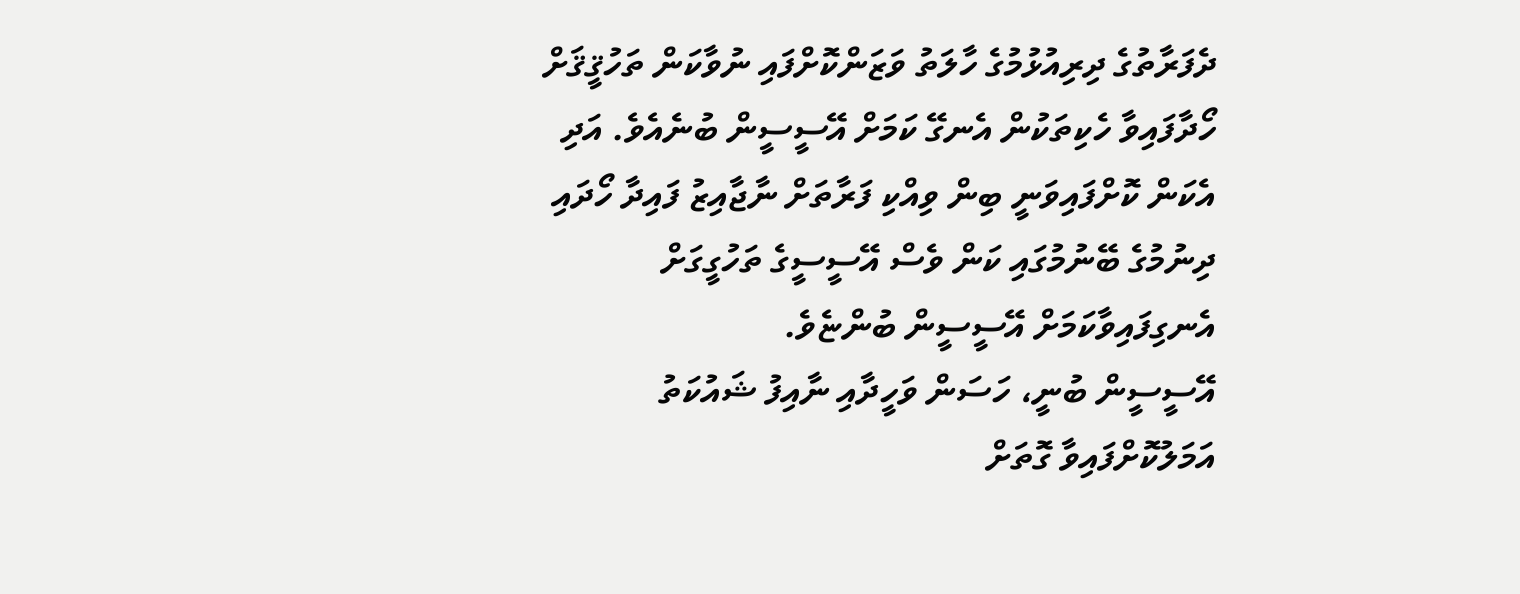ދެފަރާތުގެ ދިރިއުޅުމުގެ ހާލަތު ވަޒަންކޮށްފައި ނުވާކަން ތަހުޤީޤަށް ހޯދާފައިވާ ހެކިތަކުން އެނގޭ ކަމަށް އޭސީސީން ބުނެއެވެ. އަދި އެކަން ކޮށްފައިވަނީ ބިން ވިއްކި ފަރާތަށް ނާޖާއިޒު ފައިދާ ހޯދައި ދިނުމުގެ ބޭނުމުގައި ކަން ވެސް އޭސީސީގެ ތަހުގީގަށް އެނގިފައިވާކަމަށް އޭސީސީން ބުންޏެވެ.
އޭސީސީން ބުނީ، ހަސަން ވަހީދާއި ނާއިފު ޝައުކަތު އަމަލުކޮށްފައިވާ ގޮތަށް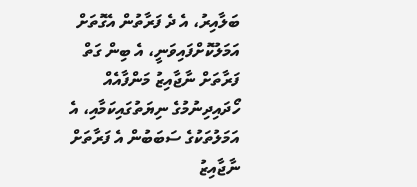ބަލާއިރު، އެ ދެ ފަރާތުން އެގޮތަށް އަމަލުކޮށްފައިވަނީ، އެ ބިން ގަތް ފަރާތަށް ނާޖާއިޒު މަންފާއެއް ހޯދައިދިނުމުގެ ނިޔަތުގައިކަމާއި، އެ އަމަލުތަކުގެ ސަބަބުން އެ ފަރާތަށް ނާޖާއިޒު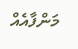މަންފާއެއް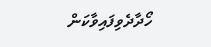ހޯދާދެވިފައިވާކަން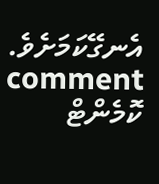އެނގޭކަމަށެވެ.
comment ކޮމެންޓް